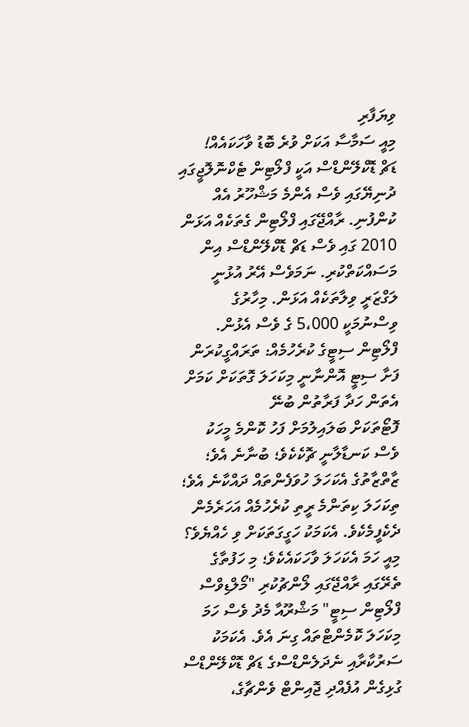ވިޔަފާރި
މިއީ ސަމާސާ އަކަށް ވުރެ ބޮޑު ވާހަކައެއް!
ޑަޗް ޑޮކްލޭންޑްސް އަކީ ފްލޯޓިން ޓެކްނޮލޮޖީގައި ދުނިޔޭގައި ވެސް އެންމެ މަޝްހޫރު އެއް ކުންފުނި. ރާއްޖޭގައި ފްލޯޓިން ގެތަކެއް އަޅަން 2010 ގައި ވެސް ޑަޗް ޑޮކްލޭންޑްސް އިން މަސައްކަތްކުރި. ނަމަވެސް އޭރު އުޅުނީ ލަގްޒަރީ ވިލާތަކެއް އަޅަން. މިހާރުގެ ވިސްނުމަކީ 5،000 ގެ ވެސް އެޅުން.
ފްލޯޓިން ސިޓީގެ ކުރެހުމެއް: ތަރައްގީކުރަން ފަށާ ސިޓީ އޮންނާނީ މިކަހަލަ ގޮތަކަށް ކަމަށް އެތަން ހަދާ ފަރާތުން ބުނޭ
ފޮޓޯތަކަށް ބަލައިލުމަށް ފަހު ކޮންމެ މީހަކު ވެސް ކަނޑާލާނީ ޗޮކެކެވެ؛ ބުނާނެ އެވެ؛ ޒާތްޒާތުގެ އެކަހަލަ ހުވަފެންތައް ދައްކާނެ އެވެ؛ ތިކަހަލަ ކިތަންމެ ރީތި ކުރެހުމެއް އަހަރެމެން ދެކެފީމެކެވެ. އެކަމަކު ހަގީގަތަކަށް ވި ހެއްޔެވެ؟
މިއީ ހަމަ އެކަހަލަ ވާހަކައެކެވެ؛ މި ހަފުތާގެ ތެރޭގައި ރާއްޖޭގައި ލޯންޗުކުރި "މޯލްޑިވްސް ފްލޯޓިން ސިޓީ" މަޝްރޫއާ މެދު ވެސް ހަމަ މިކަހަލަ ކޮމެންޓްތައް ގިނަ އެވެ. އެކަމަކު ސަރުކާރާއި ނެދަލެންޑްސްގެ ޑަޗް ޑޮކްލޭންޑްސް ގުޅިގެން އުފެއްދި ޖޮއިންޓް ވެންޗާގެ،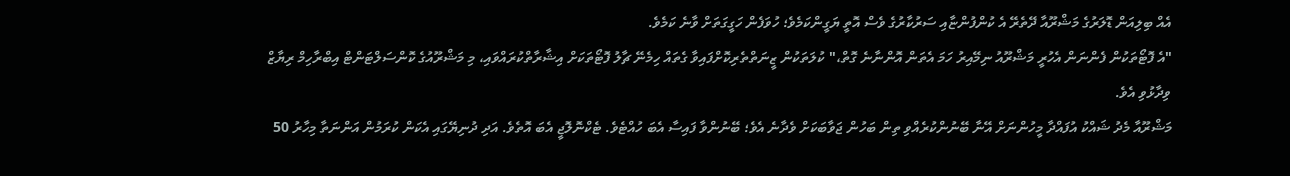އެއް ބިލިއަން ޑޮލަރުގެ މަޝްރޫއާ ދޭތެރޭ އެ ކުންފުންޏާއި ސަރުކާރުގެ ވެސް އޮތީ ޔަގީންކަމެވެ؛ ހުވަފެން ހަގީގަތަށް ވާނެ ކަމެވެ.
"އެ ފޮޓޯތަކުން ފެންނަން އެހުރީ މަޝްރޫއު ނިމޭއިރު ހަމަ އެތަން އޮންނާނެ ގޮތް،" ކުލަތަކުން ޒީނަތްތެރިކޮށްފައިވާ ގެތައް ހިމެނޭ ޗާލު ފޮޓޯތަކަށް އިޝާރާތްކުރައްވައި، މި މަޝްރޫއުގެ ކޮންސަލްޓަންޓް އިބްރާހިމް ރިޔާޒް ވިދާޅުވި އެވެ.
މަޝްރޫއާ މެދު ޝައްކު އުފައްދާ މީހުންނަށް އޭނާ ބޭނުންކުރެއްވި ތިން ބަހުން ޖަވާބަކަށް ވެދާނެ އެވެ؛ ބޭނުންވާ ފައިސާ އެބަ ހުއްޓެވެ. ޓެކްނޮލޮޖީ އެބަ އޮތެވެ. އަދި ދުނިޔޭގައި އެކަން ކުރަމުން އަންނަތާ މިހާރު 50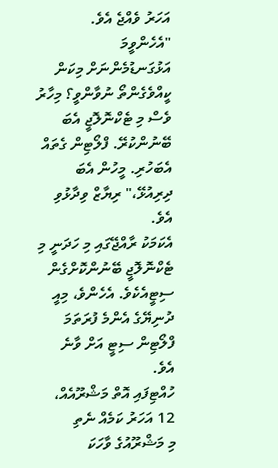އަހަރު ވެއްޖެ އެވެ.
"އެހެންވީމަ އަޅުގަނޑުމެންނަށް މިކަން ކީއްވެގެންތޯ ނުވާންވީ؟ މިހާރު ވެސް މި ޓެކްނޮލޮޖީ އެބަ ބޭނުންކުރޭ. ފްލޯޓިން ގެތައް އެބަހުރި. މީހުން އެބަ ދިރިއުޅޭ،" ރިޔާޒް ވިދާޅުވި އެވެ.
އެކަމަކު ރާއްޖޭގައި މި ހަދަނީ މި ޓެކްނޮލޮޖީ ބޭނުންކޮށްގެން ސިޓީއެކެވެ. އެހެންވެ، މިއީ ދުނިޔޭގެ އެންމެ ފުރަތަމަ ފްލޯޓިން ސިޓީ އަށް ވާނެ އެވެ.
ހުއްޓިފައި އޮތް މަޝްރޫއެއް، 12 އަހަރު ކަމެއް ނެތި
މި މަޝްރޫއުގެ ވާހަކަ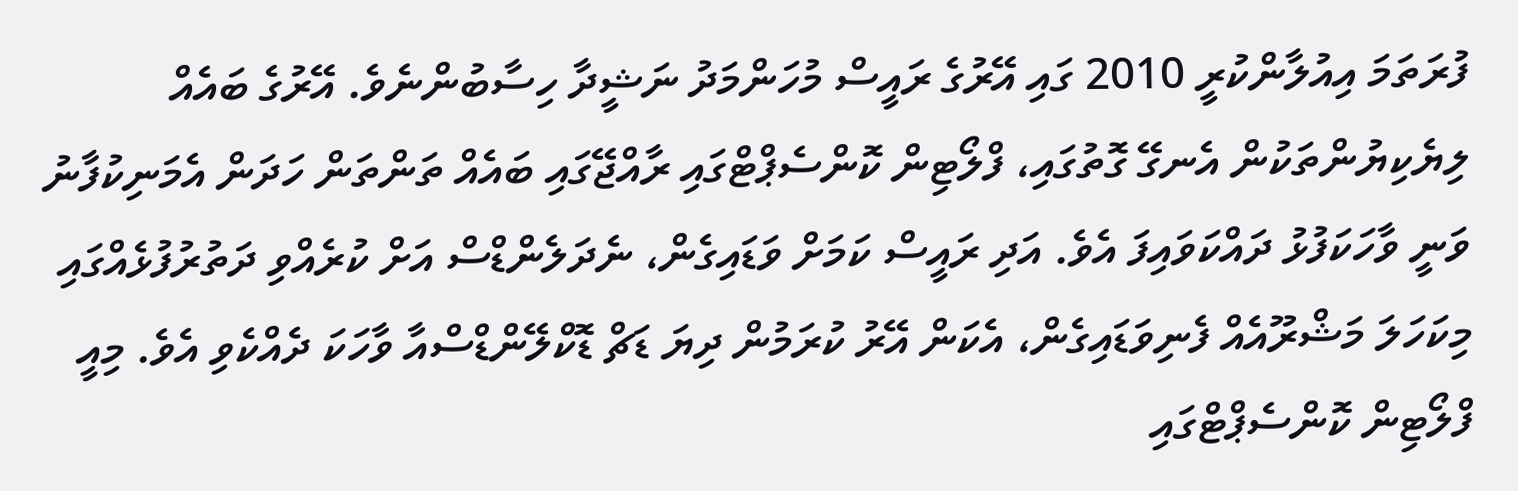ފުރަތަމަ އިއުލާންކުރީ 2010 ގައި އޭރުގެ ރައީސް މުހަންމަދު ނަޝީދާ ހިސާބުންނެވެ. އޭރުގެ ބައެއް ލިޔެކިޔުންތަކުން އެނގޭ ގޮތުގައި، ފްލޯޓިން ކޮންސެޕްޓްގައި ރާއްޖޭގައި ބައެއް ތަންތަން ހަދަން އެމަނިކުފާނު ވަނީ ވާހަކަފުޅު ދައްކަވައިފަ އެވެ. އަދި ރައީސް ކަމަށް ވަޑައިގެން، ނެދަލެންޑްސް އަށް ކުރެއްވި ދަތުރުފުޅެއްގައި މިކަހަލަ މަޝްރޫއެއް ފެނިވަޑައިގެން، އެކަން އޭރު ކުރަމުން ދިޔަ ޑަޗް ޑޮކްލޭންޑްސްއާ ވާހަކަ ދެއްކެވި އެވެ. މިއީ ފްލޯޓިން ކޮންސެޕްޓްގައި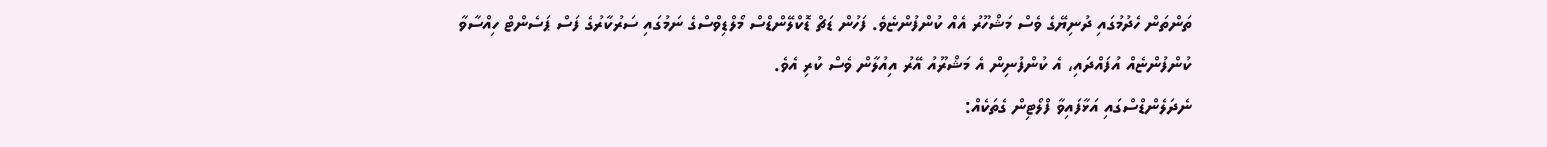ތަންތަން ހެދުމުގައި ދުނިޔޭގެ ވެސް މަޝްހޫރު އެއް ކުންފުންޏެވެ. ފަހުން ޑަޗް ޑޮކްލޭންޑްސް މޯލްޑިވްސްގެ ނަމުގައި ސަރުކާރުގެ ފަސް ޕަސެންޓް ހިއްސާވާ ކުންފުންޏެއް އުފައްދައި، އެ ކުންފުނިން އެ މަޝްރޫއު އޭރު އިއުލާން ވެސް ކުރި އެވެ.
ނެދަލެންޑްސްގައި އަޅާފައިވާ ފްލޯޓިން ގެތަކެއް: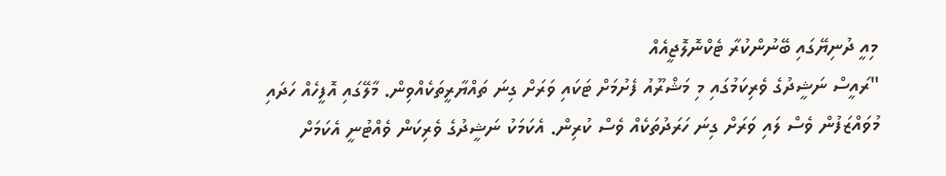މިއީ ދުނިޔޭގައި ބޭނުންކުރާ ޓެކްނޮލޮޖީއެއް
"ރައީސް ނަޝީދުގެ ވެރިކަމުގައި މި މަޝްރޫއު ފެށުމަށް ޓަކައި ވަރަށް ގިނަ ތައްޔާރީތަކެއްވިން. މާލޭގައި އޮފީހެއް ހަދައި މުވައްޒަފުން ވެސް ލައި ވަރަށް ގިނަ ހަރަދުތަކެއް ވެސް ކުރިން. އެކަމަކު ނަޝީދުގެ ވެރިކަން ވެއްޓުނީ އެކަމަށް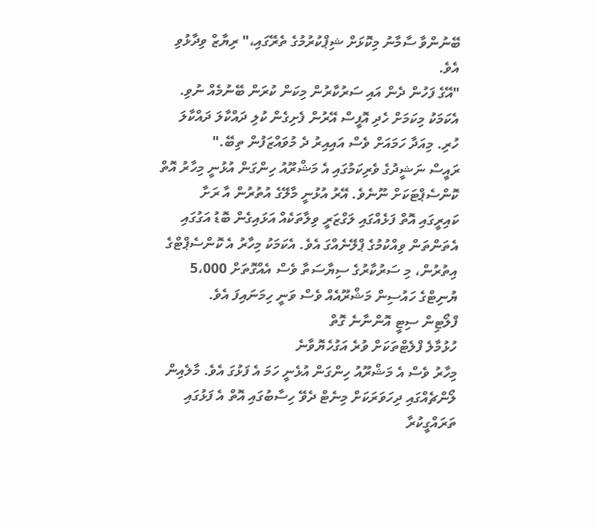ބޭނުންވާ ސާމާނު މިކޮޅަށް ޝިޕްކުރުމުގެ ތެރޭގައި،" ރިޔާޒް ވިދާޅުވި އެވެ.
"އޭގެ ފަހުން ދެން އައި ސަރުކާރުން މިކަން ކުރަން ބޭނުމެއް ނުވި. އެކަމަކު މިކަމަށް ހެދި އޮފީސް އޭރުން ފެށިގެން ކުލި ދައްކާލަ ދައްކާލަ ހުރި. މިއަދާ ހަމައަށް ވެސް އައިއިރު ދެ މުވައްޒަފުން ތިބޭ."
ރައީސް ނަޝީދުގެ ވެރިކަމުގައި އެ މަޝްރޫއު ހިންގަން އުޅުނީ މިހާރު އޮތް ކޮންސެޕްޓަކަށް ނޫނެވެ. އޭރު އުޅުނީ މާލޭގެ އުތުރުން އާ ރަށާ ކައިރީގައި އޮތް ފަޅެއްގައި ލަގްޒަރީ ވިލާތަކެއް އަޅައިގެން ބޮޑު އަގުގައި އެތަންތަން ވިއްކުމުގެ ޕްލޭނެއްގަ އެވެ. އެކަމަކު މިހާރު އެ ކޮންސެޕްޓްގެ އިތުރުން، މި ސަރުކާރުގެ ސިޔާސަތާ ވެސް އެއްގޮތަށް 5،000 ޔުނިޓްގެ ހައުސިން މަޝްރޫއެއް ވެސް ވަނީ ހިމަނައިފަ އެވެ.
ފްލޯޓިން ސިޓީ އޮންނާނެ ގޮތް
ހުޅުމާލެ ފްލެޓްތަކަށް ވުރެ އަގުހެޔޮވާނެ
މިހާރު ވެސް އެ މަޝްރޫއު ހިންގަން އުޅެނީ ހަމަ އެ ފަޅުގަ އެވެ. މާލެއިން ލޯންޗެއްގައި ދިހަވަރަކަށް މިނެޓް ދެވޭ ހިސާބުގައި އޮތް އެ ފަޅުގައި ތަރައްގީކުރާ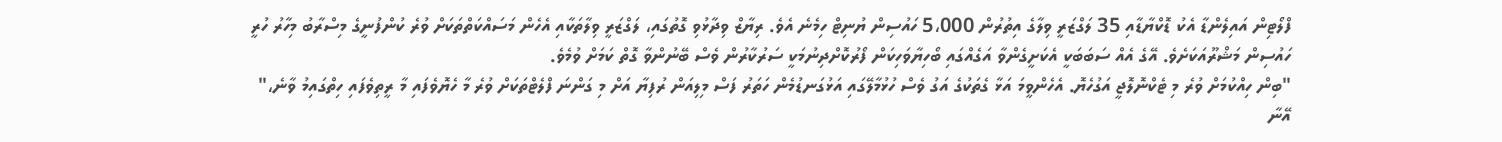ފްލޯޓިން އައިލެންޑާ އެކު ޑޮކްޔާޑާއި 35 ލަގްޒަރީ ވިލާގެ އިތުރުން 5،000 ހައުސިން ޔުނިޓް ހިމެނެ އެވެ. ރިޔާޒް ވިދާޅުވި ގޮތުގައި، ލަގްޒަރީ ވިލާތަކާއި އެހެން މަސައްކަތްތަކަށް ވުރެ ކުންފުނީގެ މިސްރާބު މިހާރު ހުރީ ހައުސިން މަޝްރޫއަކަށެވެ. އޭގެ އެއް ސަބަބަކީ އެކަށީގެންވާ އަގެއްގައި ބޯހިޔާވަހިކަން ފޯރުކޮށްދިނުމަކީ ސަރުކާރުން ވެސް ބޭނުންވާ ގޮތް ކަމަށް ވުމެވެ.
"ބިން ހިއްކުމަށް ވުރެ މި ޓެކްނޮލޮޖީ އަގުހެޔޮ. އެހެންވީމަ އަޅާ ގެތަކުގެ އަގު ވެސް ހުޅުމާލޭގައި އަޅުގަނޑުމެން ހަތަރު ފަސް މިލިއަން ރުފިޔާ އަށް މި ގަންނަ ފްލެޓްތަކަށް ވުރެ މާ ހެޔޮވެފައި މާ ރީތިވެފައި ހިތްގައިމު ވާނެ،" އޭނާ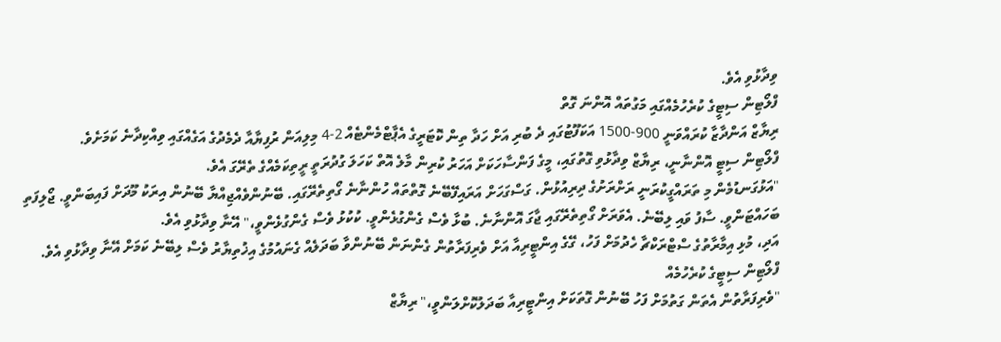ވިދާޅުވި އެވެ.
ފްލޯޓިން ސިޓީގެ ކުރެހުމެއްގައި މަގުތައް އޮންނަ ގޮތް
ރިޔާޒް އަންދާޒާ ކުރައްވަނީ 900-1500 އަކަފޫޓުގައި ދެ ބުރި އަށް ހަދާ ތިން ކޮޓަރީގެ އެޕާޓްމެންޓެއް 2-4 މިލިއަން ރުފިޔާއާ ދެމެދުގެ އަގެއްގައި ވިއްކިދާނެ ކަމަށެވެ.
ފްލޯޓިން ސިޓީ އޮންނާނީ، ރިޔާޒް ވިދާޅުވި ގޮތުގައި، މީގެ ފަންސާހަކަށް އަހަރު ކުރިން މާލެ އޮތް ކަހަލަ ގުދުރަތީ ރީތިކަމެއްގެ ތެރޭގަ އެވެ.
"އަޅުގަނޑުމެން މި ތަރައްގީކުރަނީ ރަށްރަށުގެ ދިރިއުޅުން. ގަސްގަހަށް އަރައިފޭބޭނެ ގޮތްތައް ހުންނާނެ ގޯތިތެރޭގައި. ބޭނުންވެއްޖިއްޔާ ބޭނުން އިރަކު މޫދަށް ފައިބަންވީ. ޖޯލިފަތި ބަހައްޓަންވީ. ސާފު ވައި ލިބޭނެ. އެވަރަށް ގޯތިތެރޭގައި ޖާގަ އޮންނާނެ. ބުޅާ ވެސް ގެންގުޅެންވީ. ކުކުޅު ވެސް ގެންގުޅެންވީ،" އޭނާ ވިދާޅުވި އެވެ.
އަދި، މުޅި އިމާރާތުގެ ސްޓްރަކްޗާ ހެދުމަށް ފަހު، ގޭގެ އިންޓީރިއާ އަށް ވެރިފަރާތުން ގެންނަން ބޭނުންވާ ބަދަލެއް ގެނައުމުގެ އިޚުތިޔާރު ވެސް ލިބޭނެ ކަމަށް އޭނާ ވިދާޅުވި އެވެ.
ފްލޯޓިން ސިޓީގެ ކުރެހުމެއް
"ވެރިފަރާތުން އެތަން ގަތުމަށް ފަހު ބޭނުން ގޮތަކަށް އިންޓީރިއާ ބަދަލުކޮށްލަންވީ،" ރިޔާޒް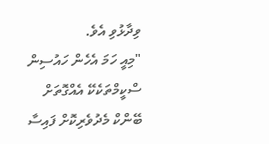ވިދާޅުވި އެވެ.
"މިއީ ހަމަ އެހެން ހައުސިން ސްކީމްތަކެކޭ އެއްގޮތަށް ބޭންކް މެދުވެރިކޮށް ފައިސާ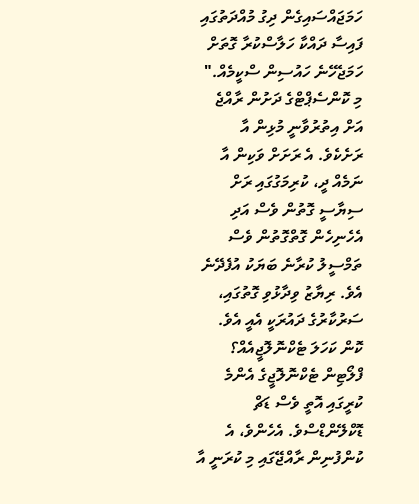ހަމަޖައްސައިގެން ދިގު މުއްދަތުގައި ފައިސާ ދައްކާ ހަލާސްކުރާ ގޮތަށް ހަމަޖެހޭނެ ހައުސިން ސްކީމެއް."
މި ކޮންސެޕްޓްގެ ދަށުން ރާއްޖެ އަށް އިތުރުވާނީ މުޅިން އާ ރަށެކެވެ. އެ ރަށަށް ވަކިން އާ ނަމެއް ދީ، ކުރިމަގުގައި ރަށް ސިޔާސީ ގޮތުން ވެސް އަދި އެހެނިހެން ގޮތްގޮތުން ވެސް ތަމްސީލު ކުރާނެ ބަޔަކު އުފެދޭނެ އެވެ. ރިޔާޒު ވިދާޅުވި ގޮތުގައި، ސަރުކާރުގެ ދައުރަކީ އެއީ އެވެ.
ކޮން ކަހަލަ ޓެކްނޮލޮޖީއެއް؟
ފްލޯޓިން ޓެކްނޮލޮޖީގެ އެންމެ ކުރީގައި އޮތީ ވެސް ޑަޗް ޑޮކްލޭންޑްސްވެ. އެހެންވެ، އެ ކުންފުނިން ރާއްޖޭގައި މި ކުރަނީ އާ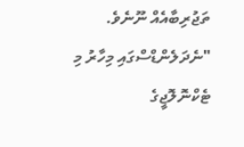ތަޖުރިބާއެއް ނޫނެވެ.
"ނެދަލެންޑްސްގައި މިހާރު މި ޓެކްނޮލޮޖީގެ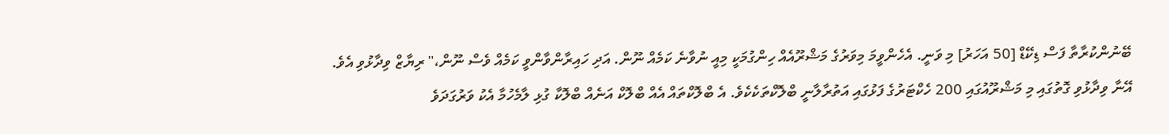ބޭނުންކުރާތާ ފަސް ޑިކޭޑް [50 އަހަރު] މި ވަނީ. އެހެންވީމަ މިވަރުގެ މަޝްރޫއެއް ހިންގުމަކީ މިއީ ނުވާނެ ކަމެއް ނޫން. އަދި ހައިރާންވާންވީ ކަމެއް ވެސް ނޫން،" ރިޔާޒް ވިދާޅުވި އެވެ.
އޭނާ ވިދާޅުވި ގޮތުގައި މި މަޝްރޫއުގައި 200 ހެކްޓަރުގެ ފަޅުގައި އަތުރާލާނީ ބްލޮކްތަކެކެވެ. އެ ބްލޮކްތައް އެއް ބްލޮކް އަނެއް ބްލޮކާ ގުޅި ލާމެހުމާ އެކު ވަރުގަދަވެ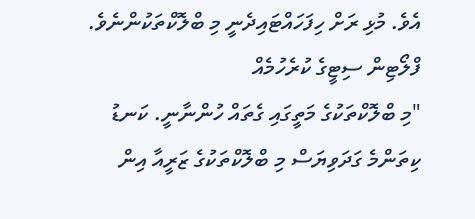އެވެ. މުޅި ރަށް ހިފަހައްޓައިދެނީ މި ބްލޮކްތަކުންނެވެ.
ފްލޯޓިން ސިޓީގެ ކުރެހުމެއް
"މި ބްލޮކްތަކުގެ މަތީގައި ގެތައް ހުންނާނީ. ކަނޑު ކިތަންމެ ގަދަވިޔަސް މި ބްލޮކްތަކުގެ ޒަރީއާ އިން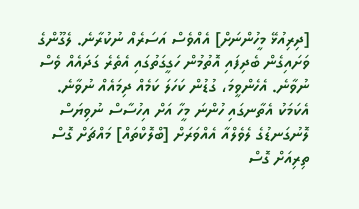[ދިރިއުޅޭ މީހުންނަށް] އެއްވެސް އަސަރެއް ނުކުރާނެ. ލެގޫންގެ ވަށައިގެން ބެދިފައި އޮތުމުން ހަގީގަތުގައި އެތެރެ ގަދައެއް ވެސް ނުވާނެ. އެހެންވީމަ، ގުޑުން ކަހަލަ ކަމެއް ދިމައެއް ނުވާނެ. އެކަމަކު އެތާނގައި ހުންނަ މީހާ އަށް އިހުސާސް ނުވިޔަސް ލޮނުގަނޑުގެ ލެވެލްއާ އެއްވަރަށް [ބްލޮކްތައް] މައްޗަށް ގޮސް ތިރިއަށް ގޮސް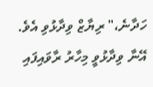ހަދާނެ،" ރިޔާޒް ވިދާޅުވި އެވެ.
އޭނާ ވިދާޅުވީ މިހާރު ރާވައިފައި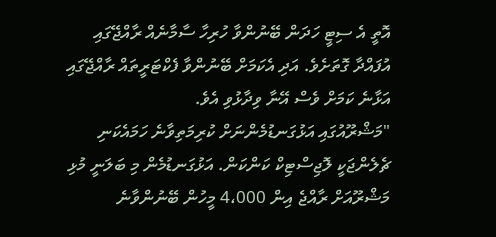އޮތީ އެ ސިޓީ ހަދަން ބޭނުންވާ ހުރިހާ ސާމާނެއް ރާއްޖޭގައި އުފައްދާ ގޮތަށެވެ. އަދި އެކަމަށް ބޭނުންވާ ފެކްޓަރީތައް ރާއްޖޭގައި އަޅާނެ ކަމަށް ވެސް އޭނާ ވިދާޅުވި އެވެ.
"މަޝްރޫއުގައި އަޅުގަނޑުމެންނަށް ކުރިމަތިވާނެ ހަމައެކަނި ޗެލެންޖަކީ ލޮޖިސްޓިކް ކަންކަން. އަޅުގަނޑުމެން މި ބަލަނީ މުޅި މަޝްރޫއަށް ރާއްޖެ އިން 4،000 މީހުން ބޭނުންވާނެ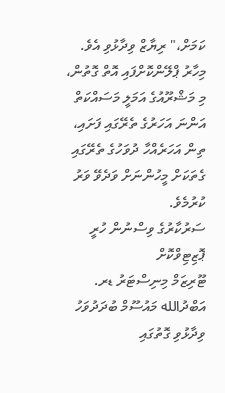ކަމަށް،" ރިޔާޒް ވިދާޅުވި އެވެ.
މިހާރު ޕްލޭންކޮށްފައި އޮތް ގޮތުން، މި މަޝްރޫއުގެ އަމަލީ މަސައްކަތް އަންނަ އަހަރުގެ ތެރޭގައި ފަށައި، ތިން އަހަރެއްހާ ދުވަހުގެ ތެރޭގައި ގެތަކަށް މީހުންނަށް ވަދެވޭ ވަރު ކުރުމެވެ.
ސަރުކާރުގެ ވިސްނުން ހުރީ ޕޮޒިޓިވްކޮށް
ޓޫރިޒަމް މިނިސްޓަރު ޑރ. އަބްދުالله މައުސޫމް ބުދަދުވަހު ވިދާޅުވި ގޮތުގައި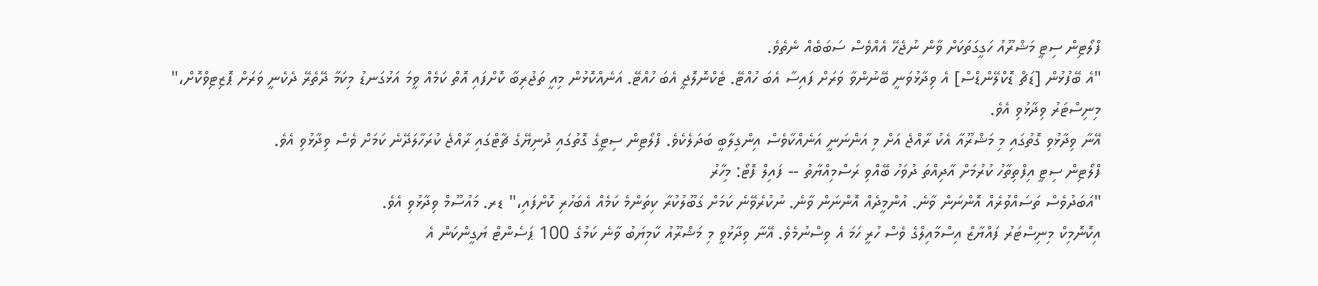ފްލޯޓިން ސިޓީ މަޝްރޫއު ހަގީގަތަކަށް ވާން ނުޖެހޭ އެއްވެސް ސަބަބެއް ނެތެވެ.
"އެ ބޭފުޅުން [ޑަޗް ޑޮކްލޭންޑްސް] އެ ވިދާޅުވަނީ ބޭނުންވާ ވަރަށް ފައިސާ އެބަ ހުއްޓޭ. ޓެކްނޮލޮޖީ އެބަ ހުއްޓޭ. އަނެއްކޮޅުން މިއީ ތަޖުރިބާ ކޮށްފައި އޮތް ކަމެއް ވީމަ އަޅުގަނޑު މިކަމާ ދޭތެރޭ ދެކެނީ ވަރަށް ޕޮޒިޓިވްކޮށް،" މިނިސްޓަރު ވިދާޅުވި އެވެ.
އޭނާ ވިދާޅުވި ގޮތުގައި މި މަޝްރޫއާ އެކު ރާއްޖެ އަށް މި އަންނަނީ އަނެއްކާވެސް އިންގިލާބީ ބަދަލެކެވެ. ފްލޯޓިން ސިޓީގެ ގޮތުގައި ދުނިޔޭގެ ޗާޓްގައި ރާއްޖެ ކުރަހާލަދޭނެ ކަމަށް ވެސް ވިދާޅުވި އެވެ.
ފްލޯޓިން ސިޓީ އިފްތިތާހު ކުރުމަށް އާދިއްތަ ދުވަހު ބޭއްވި ރަސްމިއްޔާތު -- ފައިލް ފޮޓޯ: މިހާރު
"އަބަދުވެސް ތަސައްވުރެއް އޮންނަން ވާނެ. އުންމީދެއް އޮންނަން ވާނެ. ނުކުރެވޭނެ ކަމަށް ގަބޫލުކުރާ ކިތަންމެ ކަމެއް އެބަހުރި ކޮށްފައި،" ޑރ. މައުސޫމް ވިދާޅުވި އެވެ.
އިކޮނޮމިކް މިނިސްޓަރު ފައްޔާޒް އިސްމާއިލްގެ ވެސް ހުރީ ހަމަ އެ ވިސްނުމެވެ. އޭނާ ވިދާޅުވީ މި މަޝްރޫއު ކާމިޔަބު ވާނެ ކަމުގެ 100 ޕަސެންޓް ޔަގީންކަން އެ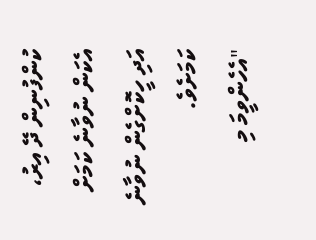ކުންފުނިން ދޭ އިރު، އެކަން ނުވާނެ ކަމަށް އަދި ހީކޮށްގެން ނުވާނެ ކަމަށެވެ.
"އެހެންވީމަ މި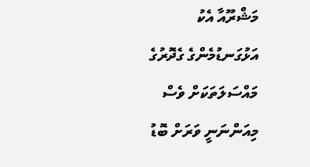މަޝްރޫއާ އެކު އަޅުގަނޑުމެންގެ ގެދޮރުގެ މައްސަލަތަކަށް ވެސް މިއަންނަނީ ވަރަށް ބޮޑު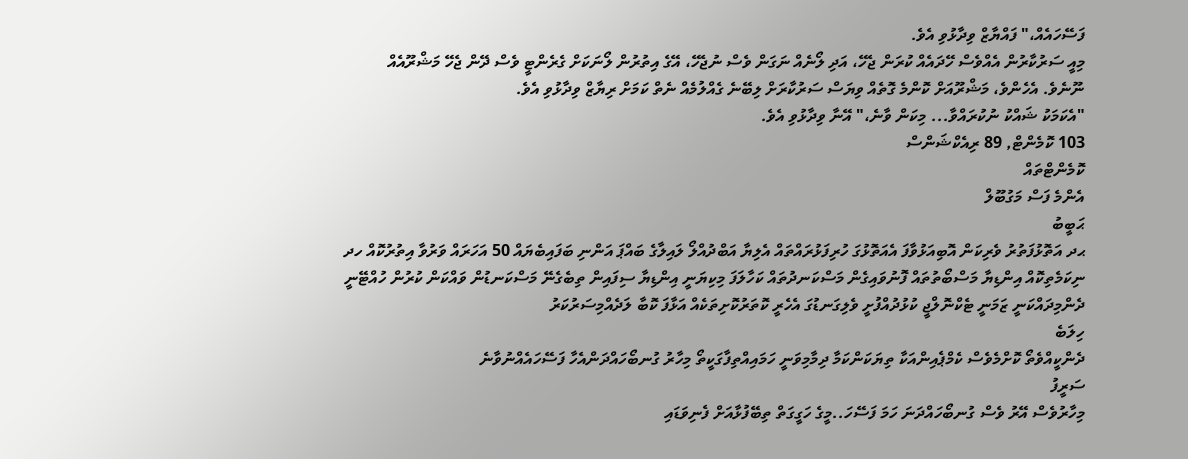ފަސޭހައެއް،" ފައްޔާޒް ވިދާޅުވި އެވެ.
މިއީ ސަރުކާރުން އެއްވެސް ހޭދައެއް ކުރަން ޖެހޭ، އަދި ލޯނެއް ނަގަން ވެސް ނުޖެހޭ، އޭގެ އިތުރުން ލޯނަކަށް ގެރެންޓީ ވެސް ދޭން ޖެހޭ މަޝްރޫއެއް ނޫނެވެ. އެހެންވެ، މަޝްރޫއަށް ކޮންމެ ގޮތެއް ވިޔަސް ސަރުކާރަށް ލިބޭނެ ގެއްލުމެއް ނެތް ކަމަށް ރިޔާޒް ވިދާޅުވި އެވެ.
"އެކަމަކު ޝައްކު ނުކުރައްވާ... މިކަން ވާނެ،" އޭނާ ވިދާޅުވި އެވެ.
103 ކޮމެންޓް, 89 ރިއެކްޝަންސް
ކޮމެންޓްތައް
އެންމެ ފަސް މަގުބޫލް
ޙަބީބު
ޙދ އަތޮޅުފަތުރު ވެރިކަން އޮބިއަޅުވާފަ އެއަތޮޅުގަ ހުރިފަޅުރައްތައް އެލިޔާ އަބްދުއްލޯ ލައިލާގެ ބައްޕަ އަންނި ބަފައިބެޔައް 50 އަހަރައް ވަރުވާ އިތުރުކޮއް ހދ ނިކަމެތިކޮއް އިންޑިޔާ މަސްބޯތުތައް ފޮނުވައިގެން މަސްކަނދުތައް ކަހާލަފަ މިކިޔަނީ އިންޑިޔާ ސިފައިން ތިބެގެނޭ މަސްކަނޑުން ވައްކަން ކުރުން ހުއްޓޭނީ ދެންމިދައްކަނީ ޒަމަނީ ޓެކްނޮލްޖީ ކުޅުދުއްފުށީ ވެލިގަނޑުގަ އެހެރީ ކޮތަރުކޮށިތަކެއް އަޅާފަ ކޮބާ ލަދެއްމިސަރުކަރު
ހިލަބެ
ދެންކީއްވެތޯ ކޮށްމެވެސް ކެމްޕެއިންއަކާ ތިޔަކަންކަމާ ދިމާމިވަނީ ހަމައިއްތިފާގަކީތޯ މިހާރު ގުނބޯހައްދަންއެހާ ފަސޭހައެއްނުވާނެ
ސަރީފު
މިހާރުވެސް އޭރު ވެސް ގުނބޯހައްދަނަ ހަމަ ފަސޭހަ..މީގެ ހަގީގަތް ތިބޭފުޅާއަށް ފެނިވަޑައި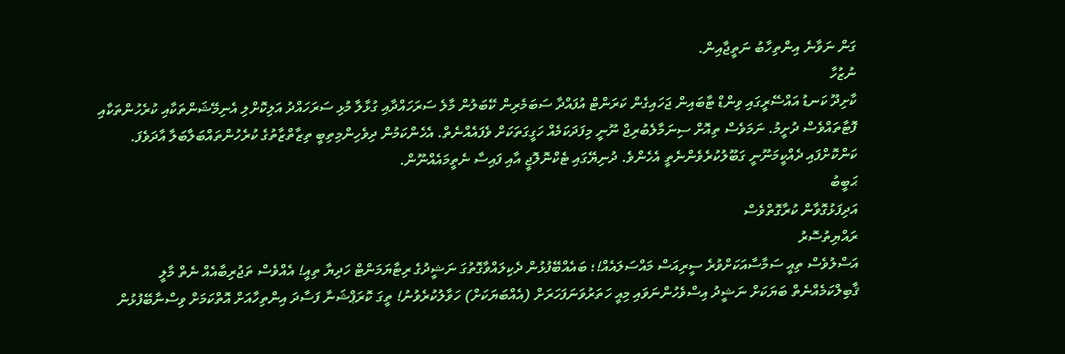ގަން ނަވާނެ އިންތިހާބު ނަތީޖާއިން.
ނުޒުހާ
ކާށިދޫ ކަނޑު އައްސޭރީގައި ވިންޑް ޓާބައިން ޖަހައިގެން ކަރަންޓް އުފައްދާ ސަބަމެރިން ކޭބަލުން މާލެ ސަރަހައްދާއި ގުޅާލާ މުޅި ސަރަހައްދު އަލިކޮށްލި އެނިމޭޝަންތަކާއި ކުރެހުންތަކާއި ފޮޓާތައްވެސް ދުށީމު. ނަމަވެސް ތިއޮށް ސިނަމާލެބުރިޖް ނޫނީ މިފަދަކަމެއް ހަގީގަތަކަށް ވެފައެއްނެތް. އެހެންކަމުން ދިވެހިންމިތިބީ ތިޒާތްޒާތުގެ ކުރެހުންތައްބަލާބަލާ އާދަވެފަ. ކަންކޮށްފައި ދެއްކީމަނޫނީ ގަބޫލުކުރެވެންނެތީ އެހެންވެ. ދުނިޔޭގައި ޓެކްނޮލޮޖީ އާއި ފައިސާ ނެތީމައެއްނޫން.
ޙަބީބު
އަދިފަޅުގޮވާން ކުރާގޮތްވެސް
ރައްޔިތުސޮރު
އަސްލުވެސް ތިއީ ސަމާސާއަކަށްވުރެ ސީރިއަސް މައްސަލައެއް!؛ ބައެއްބޭފުޅުން ދެކިލައްވާގޮތުގަ ނަޝީދުގެ ރިޓާޔަމަންޓް ހަދިޔާ ތިއީ! އެއްވެސް ތަޖުރިބާއެއް ނެތް މާލީ ޤާބިލްކަމެއްނެތް ބަޔަކަށް ނަޝީދު އިސްވެހުންނަވައި މިއީ ހަތަރުވަނަފަހަރަށް (އެއްބަޔަކަށް) ހަވާލުކުރެވުނު! ތީގަ ކޮރަޕްޝަނާ ފަސާދަ އިންތިހާއަށް އޮތްކަމަށް ވިސްނާބޭފުޅުން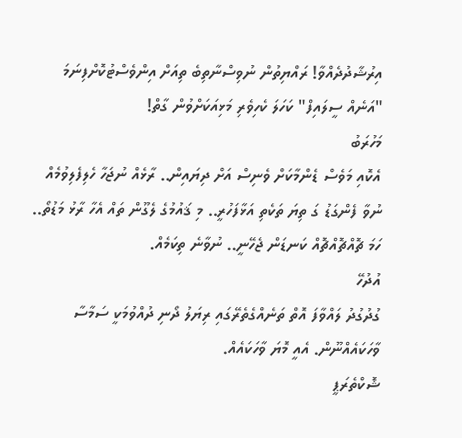އިރުޝާދުދެއްވާ! ރައްޔިތުން ނުވިސްނާތިބެ ތިއަށް އިންވެސްޓުކޮށްފިނަމަ "އަނެއް ސީލައިފް" ކަހަލަ ކެހިވެރި މަޅިއަކަށްވުން ގާތް!
މަހުރަބު
އެކޮއި މަވެސް ޑެންމާކަށް ވެނިސް އަށް ދިޔައިން.. ރާޅެއް ނުޖަހާ ހެލިފެލިވުމެއް ނުވާ ފެންގަޑު ގަ ތިޔަ ތަކެތި އަޅާފަހުރީ.. މި ޤައުމުގެ ލެގޫން ތައް އެހާ ރާޅު މަޑުތޯ.. ހަމަ ޗޮއްޗޮއްޗޮއް ކަނޑަން ޖެހޭނީ.. ނުވާނެ ތިކަމެއް.
އުދުހޭ
ގުދުގުދު ލައްވާފަ އޮތް ތަނެއްގެތެރޭގައި ރިޔަލު ދޯނި ދުއްވުމަކީ ސަމާސާ ވާހަކައެއްނޫން. އެއީ މޮޔަ ވާހަކައެއް.
ޝޮކްތެރަޕީ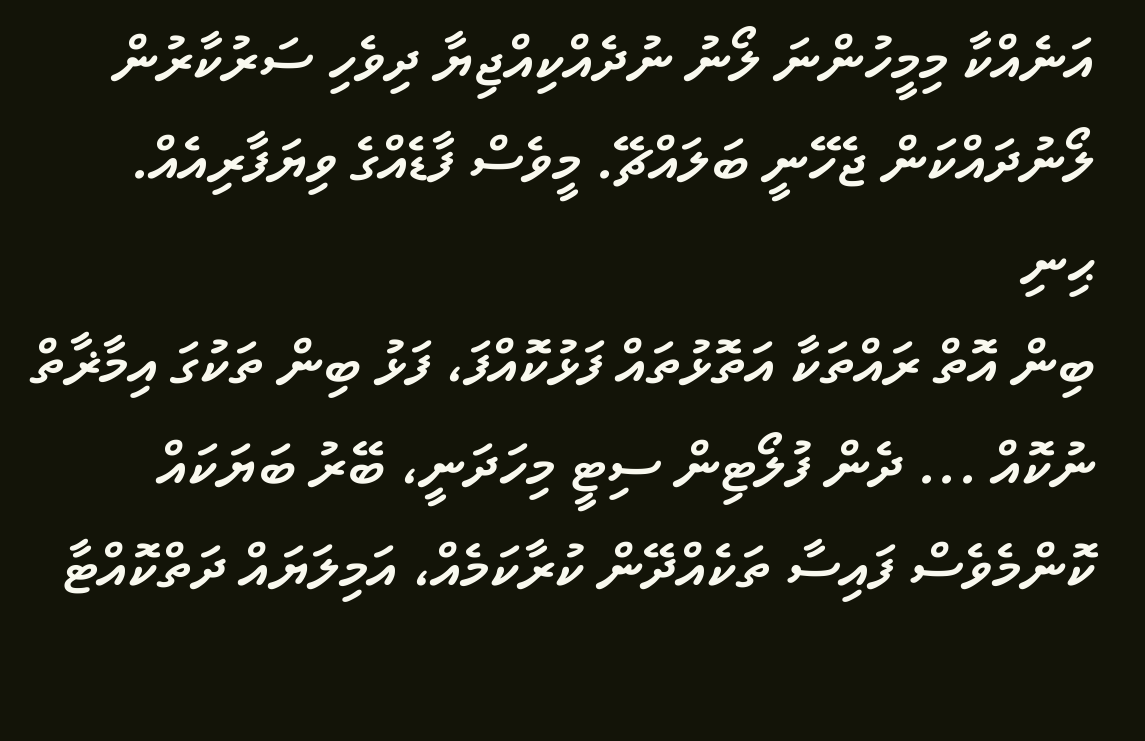އަނެއްކާ މިމީހުންނަ ލޯނު ނުދެއްކިއްޖިޔާ ދިވެހި ސަރުކާރުން ލޯނުދައްކަން ޖެހޭނީ ބަލައްޗޭ. މީވެސް ފާޑެއްގެ ވިޔަފާރިއެއް.
ޙިނި
ބިން އޮތް ރައްތަކާ އަތޮޅުތައް ފަޅުކޮއްފަ، ފަޅު ބިން ތަކުގަ އިމާޜާތް ނުކޮއް ... ދެން ފުލޯޓިން ސިޓީ މިހަދަނީ، ބޭރު ބަޔަކައް ކޮންމެވެސް ފައިސާ ތަކެއްދޭން ކުރާކަމެއް، އަމިލަޔައް ދަތްކޮއްޓާ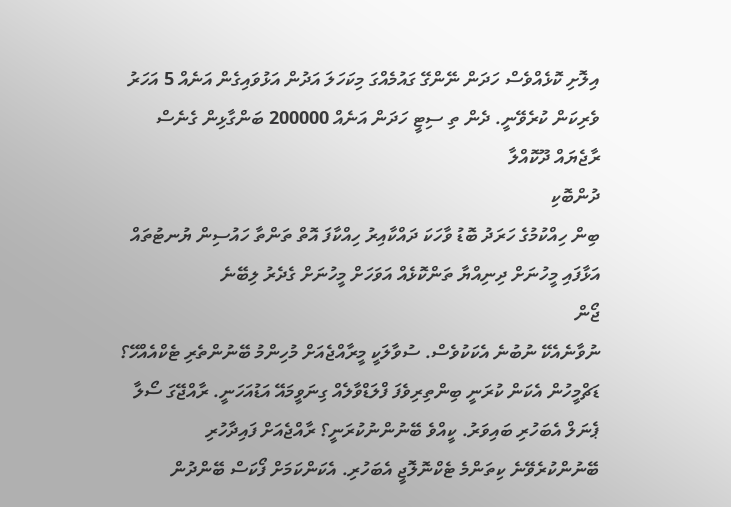އިލޮށި ކޮޅެއްވެސް ހަދަން ނޭންގޭ ގައުމެއްގަ މިކަހަލަ އަދުން އަޅުވައިގެން އަނެއް 5 އަހަރު ވެރިކަން ކުރެވޭނީ. ދެން ތި ސިޓީ ހަދަން އަނެއް 200000 ބަންގާޅިން ގެނެސް ރާޖެޔައް ދޫކޮއްލާ
ދުންބޮކި
ބިން ހިއްކުމުގެ ހަރަދު ބޮޑު ވާހަކަ ދައްކާއިރު ހިއްކާފަ އޮތް ތަންތާ ހައުސިން ޔުނޓުތައް އަޅާފައި މީހުނަށް ދިނިއްޔާ ތަންކޮޅެއް އަވަހަށް މީހުނަށް ގެދެރު ލިބޭނެ
ޖޯން
ނުވާނެއެކޭ ނުބުނެ އެކަކުވެސް. ސުވާލަކީ މީރާއްޖެއަށް މުހިންމު ބޭނުންތެރި ޓެކްއެއްހޭ؟ ޑަޗްމީހުން އެކަން ކުރަނީ ބިންތިރިވެފަ ފްލަޑްވާލެއް ގިނަވީމައޭ އަޑުއަހަނީ. ރާއްޖޭގަ ސޯލާ ޕެނަލް އެބަހުރި ބައިވަރު. ކީއްވެ ބޭނުންނުކުރަނީ؟ ރާއްޖެއަށް ފައިދާހުރި ބޭނުންކުރެވޭނެ ކިތަންމެ ޓެކްނޮލޮޖީ އެބަހުރި. އެކަންކަމަށް ފޯކަސް ބޭންދުން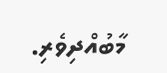މާބުއްދިވެރި.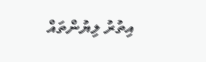އިތުރު ލިޔުންތައް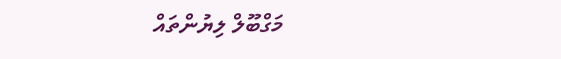މަގްބޫލް ލިޔުންތައް